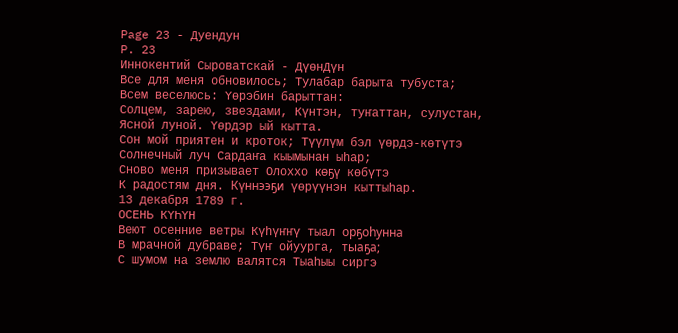Page 23 - Дуендун
P. 23
Иннокентий Сыроватскай - ДүөнДүн
Все для меня обновилось; Тулабар барыта тубуста;
Всем веселюсь: Үөрэбин барыттан:
Солцем, зарею, звездами, Күнтэн, туҥаттан, сулустан,
Ясной луной. Үөрдэр ый кытта.
Сон мой приятен и кроток; Түүлүм бэл үөрдэ-көтүтэ
Солнечный луч Сардаҥа кыымынан ыһар;
Сново меня призывает Олоххо көҕү көбүтэ
К радостям дня. Күннээҕи үөрүүнэн кыттыһар.
13 декабря 1789 г.
ОСЕНЬ КҮҺҮН
Веют осенние ветры Күһүҥҥү тыал орҕоһунна
В мрачной дубраве; Түҥ ойуурга, тыаҕа;
С шумом на землю валятся Тыаһыы сиргэ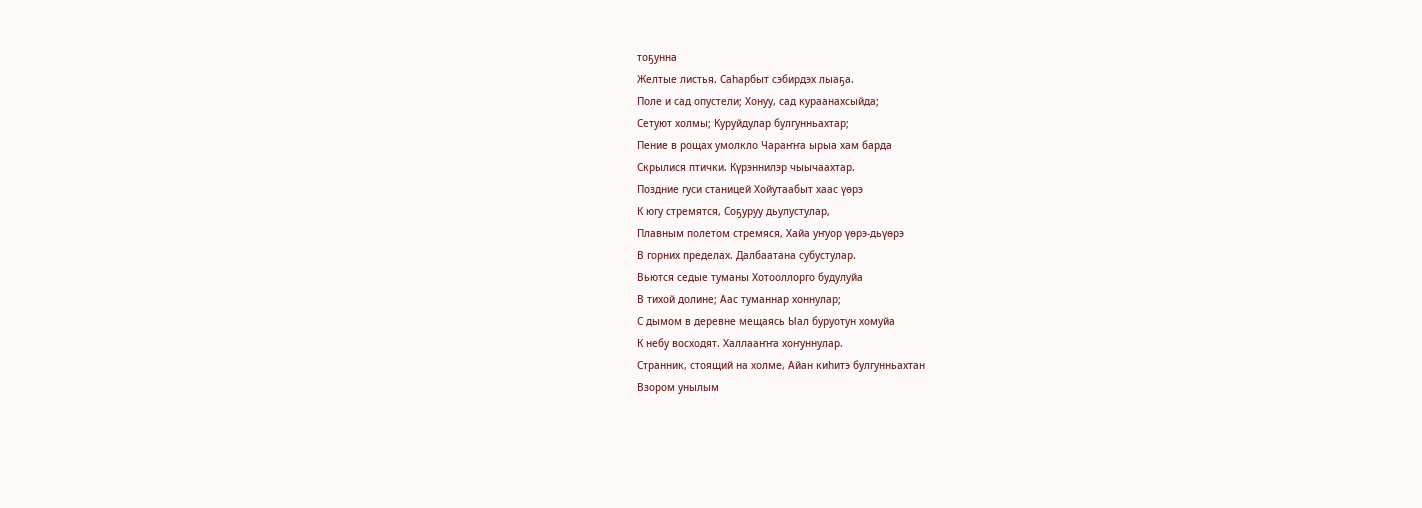тоҕунна
Желтые листья. Саһарбыт сэбирдэх лыаҕа.
Поле и сад опустели; Хонуу, сад кураанахсыйда;
Сетуют холмы; Куруйдулар булгунньахтар;
Пение в рощах умолкло Чараҥҥа ырыа хам барда
Скрылися птички. Күрэннилэр чыычаахтар.
Поздние гуси станицей Хойутаабыт хаас үөрэ
К югу стремятся, Соҕуруу дьулустулар,
Плавным полетом стремяся, Хайа уҥуор үөрэ-дьүөрэ
В горних пределах. Далбаатана субустулар.
Вьются седые туманы Хотооллорго будулуйа
В тихой долине; Аас туманнар хоннулар;
С дымом в деревне мещаясь Ыал буруотун хомуйа
К небу восходят. Халлааҥҥа хоҥуннулар.
Странник, стоящий на холме, Айан киһитэ булгунньахтан
Взором унылым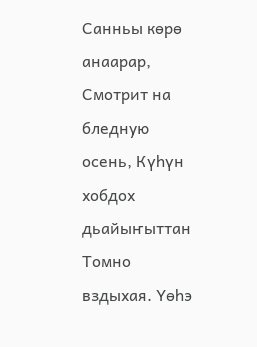Санньы көрө анаарар,
Смотрит на бледную осень, Күһүн хобдох дьайыҥыттан
Томно вздыхая. Үөһэ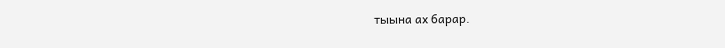тыына ах барар.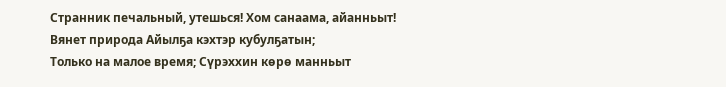Странник печальный, утешься! Хом санаама, айанньыт!
Вянет природа Айылҕа кэхтэр кубулҕатын;
Только на малое время; Сүрэххин көрө манньыт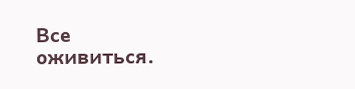Все оживиться.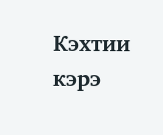Кэхтии кэрэ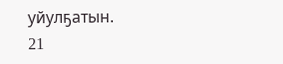уйулҕатын.
21